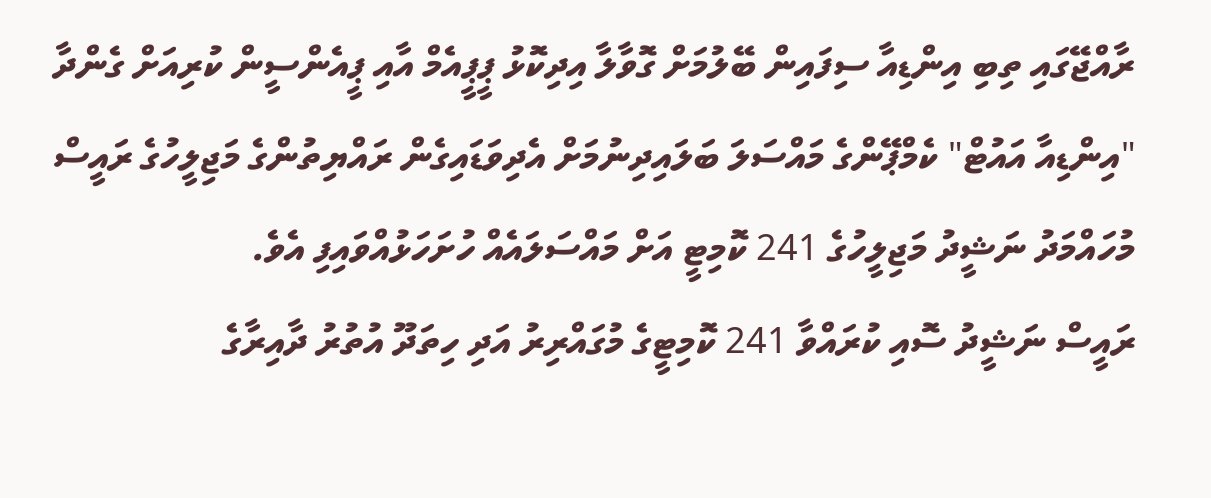ރާއްޖޭގައި ތިބި އިންޑިއާ ސިފައިން ބޭލުމަށް ގޮވާލާ އިދިކޮޅު ޕީޕީއެމް އާއި ޕީއެންސީން ކުރިއަށް ގެންދާ "އިންޑިއާ އައުޓް" ކެމްޕޭންގެ މައްސަލަ ބަލައިދިނުމަށް އެދިވަޑައިގެން ރައްޔިތުންގެ މަޖިލީހުގެ ރައީސް މުހައްމަދު ނަޝީދު މަޖިލީހުގެ 241 ކޮމިޓީ އަށް މައްސަލައެއް ހުށަހަޅުއްވައިފި އެވެ.
ރައީސް ނަޝީދު ސޮއި ކުރައްވާ 241 ކޮމިޓީގެ މުގައްރިރު އަދި ހިތަދޫ އުތުރު ދާއިރާގެ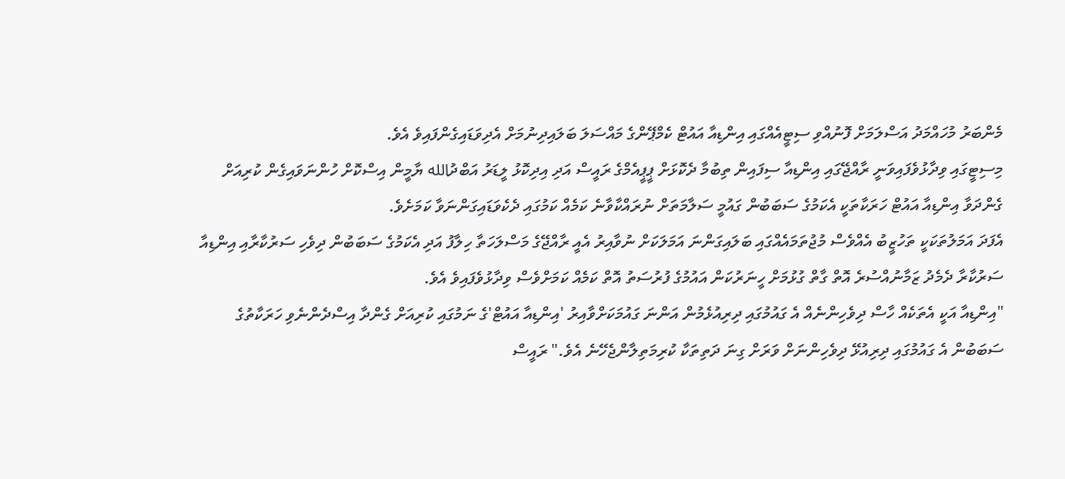މެންބަރު މުހައްމަދު އަސްލަމަށް ފޮނުއްވި ސިޓީއެއްގައި އިންޑިއާ އައުޓް ކެމްޕޭންގެ މައްސަލަ ބަލައިދިނުމަށް އެދިވަޑައިގެންފައިވެ އެވެ.
މިސިޓީގައި ވިދާޅުވެފައިވަނީ ރާއްޖޭގައި އިންޑިއާ ސިފައިން ތިބުމާ ދެކޮޅަށް ޕީޕީއެމްގެ ރައީސް އަދި އިދިކޮޅު ލީޑަރު އަބްދުالله ޔާމީން އިސްކޮށް ހުންނަވައިގެން ކުރިއަށް ގެންދަވާ އިންޑިއާ އައުޓް ހަރަކާތަކީ އެކަމުގެ ސަބަބުން ގައުމީ ސަލާމަތަށް ނުރައްކާވާނެ ކަމެއް ކަމުގައި ދެކެވަޑައިގަންނަވާ ކަމަށެވެ.
އެފަދަ އަމަލުތަކަކީ ތަހުޒީބު އެއްވެސް މުޖުތަމައެއްގައި ބަލައިގަންނަ އަމަލަކަށް ނުވާއިރު އެއީ ރާއްޖޭގެ މަސްލަހަތާ ހިލާފު އަދި އެކަމުގެ ސަބަބުން ދިވެހި ސަރުކާރާއި އިންޑިއާ ސަރުކާރާ ދެމެދު ޒަމާނުއްސުރެ އޮތް ގާތް ގުޅުމަށް ހީނަރުކަން އައުމުގެ ފުރުސަތު އޮތް ކަމެއް ކަމަށްވެސް ވިދާޅުވެފައިވެ އެވެ.
"އިންޑިއާ އަކީ އެތަކެއް ހާސް ދިވެހިންނެއް އެ ގައުމުގައި ދިރިއުޅެމުން އަންނަ ގައުމަކަށްވާއިރު 'އިންޑިއާ އައުޓް'ގެ ނަމުގައި ކުރިއަށް ގެންދާ އިސްދެންނެވި ހަރަކާތުގެ ސަބަބުން އެ ގައުމުގައި ދިރިއުޅޭ ދިވެހިންނަށް ވަރަށް ގިނަ ދަތިތަކާ ކުރިމަތިލާންޖެހޭނެ އެވެ." ރައީސް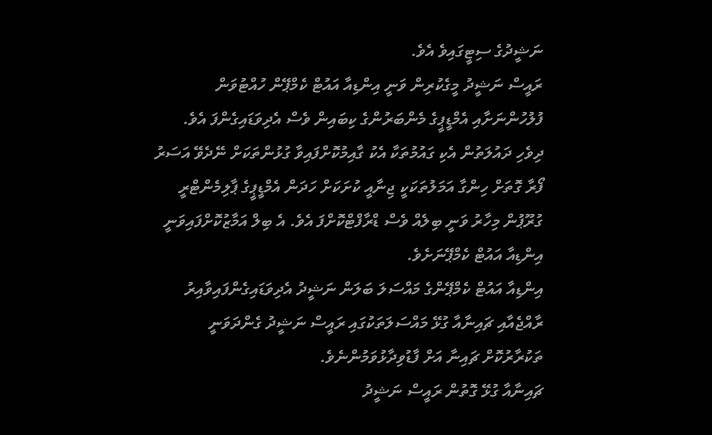ނަޝީދުގެ ސިޓީގައިވެ އެވެ.
ރައީސް ނަޝީދު މީގެކުރިން ވަނީ އިންޑިއާ އައުޓް ކެމްޕޭން ހުއްޓުވަން ފުލުހުންނަށާއި އެމްޑީޕީގެ މެންބަރުންގެ ކިބައިން ވެސް އެދިވަޑައިގެންފަ އެވެ.
ދިވެހި ދައުލަތުން އެކި ގައުމުތަކާ އެކު ގާއިމުކޮށްފައިވާ ގުޅުންތަކަށް ނޭދެވޭ އަސަރު ފޯރާ ގޮތަށް ހިންގާ އަމަލުތަކަކީ ޖިނާއީ ކުށަކަށް ހަދަން އެމްޑީޕީގެ ޕާލިމެންޓްރީ ގުރޫޕުން މިހާރު ވަނީ ބިލެއް ވެސް ޑްރާފްޓްކޮށްފަ އެވެ. އެ ބިލް އަމާޒުކޮށްފައިވަނީ އިންޑިއާ އައުޓް ކެމްޕޭނަށެވެ.
އިންޑިއާ އައުޓް ކެމްޕޭންގެ މައްސަލަ ބަލަން ނަޝީދު އެދިވަޑައިގެންފައިވާއިރު ރާއްޖެއާއި ޗައިނާއާ ގުޅޭ މައްސަލަތަކުގައި ރައީސް ނަޝީދު ގެންދަވަނީ ތަކުރާރުކޮށް ޗައިނާ އަށް ފާޑުވިދާޅުވަމުންނެވެ.
ޗައިނާއާ ގުޅޭ ގޮތުން ރައީސް ނަޝީދު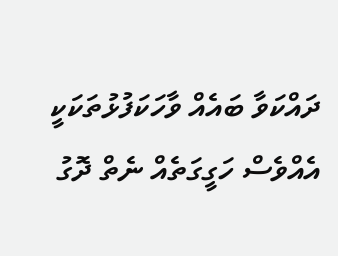ދައްކަވާ ބައެއް ވާހަކަފުޅުތަކަކީ އެއްވެސް ހަގީގަތެއް ނެތް ދޮގު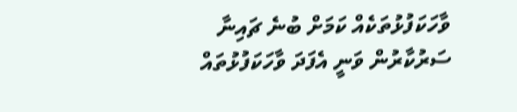ވާހަކަފުޅުތަކެއް ކަމަށް ބުނެ ޗައިނާ ސަރުކާރުން ވަނީ އެފަދަ ވާހަކަފުޅުތައް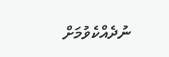ނުދެއްކެވުމަށް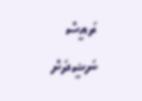ރައީސް ނަޝީދަށް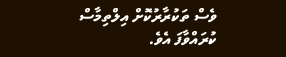ވެސް ތަކުރާރުކޮށް އިލްތިމާސް ކުރައްވާފަ އެވެ.